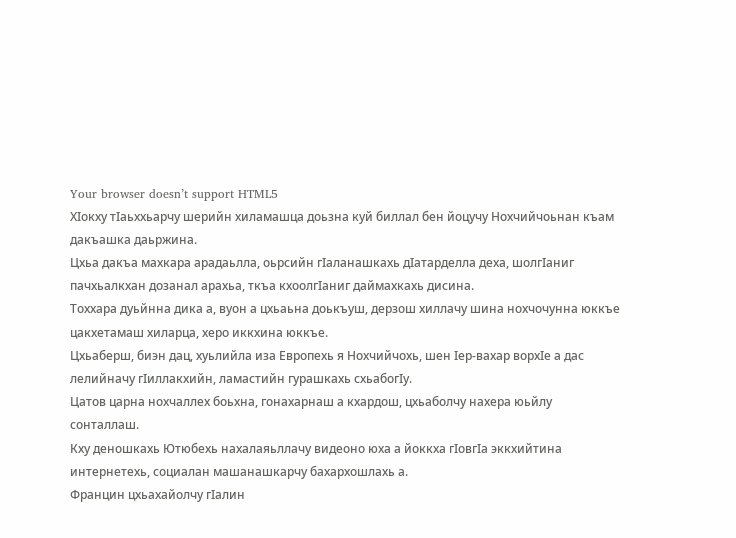Your browser doesn’t support HTML5
ХIокху тIаьххьарчу шерийн хиламашца доьзна куй биллал бен йоцучу Нохчийчоьнан къам дакъашка даьржина.
Цхьа дакъа махкара арадаьлла, оьрсийн гIаланашкахь дIатарделла деха, шолгIаниг пачхьалкхан дозанал арахьа, ткъа кхоолгIаниг даймахкахь дисина.
Тоххара дуьйнна дика а, вуон а цхьаьна доькъуш, дерзош хиллачу шина нохчочунна юккъе цакхетамаш хиларца, херо иккхина юккъе.
Цхьаберш, биэн дац, хуьлийла иза Европехь я Нохчийчохь, шен Iер-вахар ворхIе а дас лелийначу гIиллакхийн, ламастийн гурашкахь схьабогIу.
Цатов царна нохчаллех боьхна, гонахарнаш а кхардош, цхьаболчу нахера юьйлу сонталлаш.
Кху деношкахь Ютюбехь нахалаяьллачу видеоно юха а йоккха гIовгIа эккхийтина интернетехь, социалан машанашкарчу бахархошлахь а.
Францин цхьахайолчу гIалин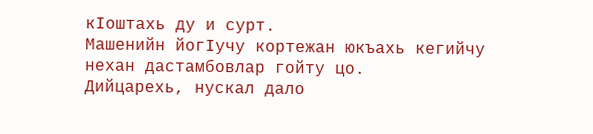кIоштахь ду и сурт.
Машенийн йогIучу кортежан юкъахь кегийчу нехан дастамбовлар гойту цо.
Дийцарехь, нускал дало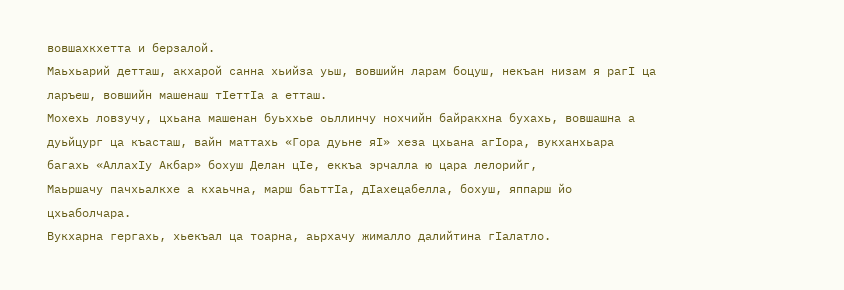вовшахкхетта и берзалой.
Маьхьарий детташ, акхарой санна хьийза уьш, вовшийн ларам боцуш, некъан низам я рагI ца ларъеш, вовшийн машенаш тIеттIа а етташ.
Мохехь ловзучу, цхьана машенан буьххье оьллинчу нохчийн байракхна бухахь, вовшашна а дуьйцург ца къасташ, вайн маттахь «Гора дуьне яI» хеза цхьана агIора, вукханхьара багахь «АллахIу Акбар» бохуш Делан цIе, еккъа эрчалла ю цара лелорийг,
Маьршачу пачхьалкхе а кхаьчна, марш баьттIа, дIахецабелла, бохуш, яппарш йо цхьаболчара.
Вукхарна гергахь, хьекъал ца тоарна, аьрхачу жималло далийтина гIалатло.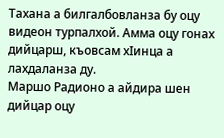Тахана а билгалбовланза бу оцу видеон турпалхой. Амма оцу гонах дийцарш, къовсам хIинца а лахдаланза ду.
Маршо Радионо а айдира шен дийцар оцу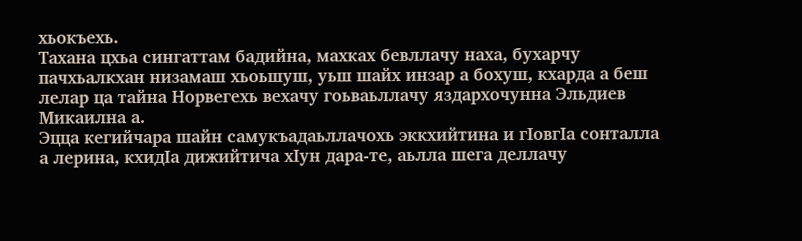хьокъехь.
Тахана цхьа сингаттам бадийна, махках бевллачу наха, бухарчу пачхьалкхан низамаш хьоьшуш, уьш шайх инзар а бохуш, кхарда а беш лелар ца тайна Норвегехь вехачу гоьваьллачу яздархочунна Эльдиев Микаилна а.
Эцца кегийчара шайн самукъадаьллачохь эккхийтина и гIовгIа сонталла а лерина, кхидIа дижийтича хIун дара-те, аьлла шега деллачу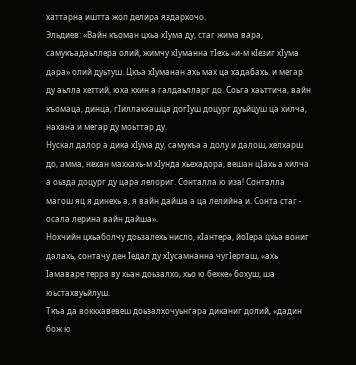хаттарна иштта жоп делира яздархочо.
Эльдиев: «Вайн къоман цхьа хIума ду, стаг жима вара, самукъадаьллера олий, жимчу хIуманна тIехь «и-м кIезиг хIума дара» олий дуьтуш. Цкъа хIуманан ахь мах ца хадабахь. и мегар ду аьлла хеттий, юха кхин а галдаьлларг до. Соьга хаьттича, вайн къомаца, динца, гIиллакхашца догIуш доцург дуьйцуш ца хилча, нахана и мегар ду моьттар ду.
Нускал далор а дика хIума ду, самукъа а долу и далош, хелхарш до, амма, нехан махкахь-м хIунда хьехадора, вешан цIахь а хилча а оьзда доцург ду цара лелориг. Сонталла ю иза! Сонталла магош яц я динехь а, я вайн дайша а ца лелийна и. Сонта стаг - осала лерина вайн дайша».
Нохчийн цхьаболчу доьзалехь нисло, кIантера, йоIера цхьа вониг далахь, сонтачу ден Iедал ду хIусамнанна чугIерташ, «ахь Iамаваре терра ву хьан доьзалхо, хьо ю бехке» бохуш, ша юьстахвуьйлуш.
Ткъа да воккхавевеш доьзалхочуьнгара диканиг долий, «дадин бож ю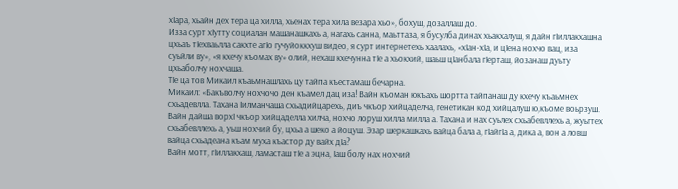хIара, хьайн дех тера ца хилла, хьенах тера хила везара хьо», бохуш, дозаллаш до.
Изза сурт хIутту социалан машанашкахь а, нагахь санна, маьттаза, я бусулба динах хьакхалуш, я дайн гIиллакхашна цхьаъ тIехваьлла сакхте агIо гучуйоккхуш видео, я сурт интернетехь хаалахь, «хIан-хIа, и цIена нохчо вац, иза суьйли ву», «я кхечу къомах ву» олий, нехаш кхечунна тIе а хьокхий, шаьш цIанбала гIерташ, йозанаш дуьту цхьаболчу нохчаша.
ТIе ца тов Микаил къаьмнашлахь цу тайпа къестамаш бечарна.
Микаил: «Бакъволчу нохчочо ден къамел дац иза! Вайн къоман юкъахь шортта тайпанаш ду кхечу къаьмнех схьадевлла. Тахана Iилманчаша схьадийцарехь, диъ чкъор хийцаделча, генетикан код хийцалуш ю,къоме воьрзуш.
Вайн дайша ворхI чкъор хийцаделла хилча, нохчо лоруш хилла милла а. Тахана и нах суьлех схьабевллехь а, жуьгтех схьабевллехь а, уьш нохчий бу, цхьа а шеко а йоцуш. Эзар шеркашкахь вайца бала а, гIайгIа а, дика а, вон а ловш вайца схьадеана къам муха къастор ду вайх дIа?
Вайн мотт, гIиллакхаш, ламасташ тIе а эцна, Iаш болу нах нохчий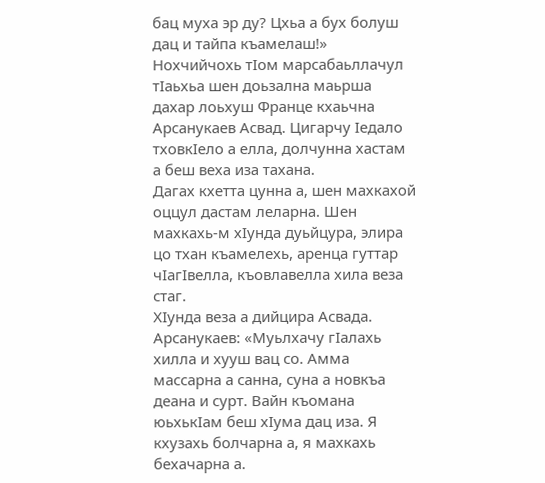бац муха эр ду? Цхьа а бух болуш дац и тайпа къамелаш!»
Нохчийчохь тIом марсабаьллачул тIаьхьа шен доьзална маьрша дахар лоьхуш Франце кхаьчна Арсанукаев Асвад. Цигарчу Iедало тховкIело а елла, долчунна хастам а беш веха иза тахана.
Дагах кхетта цунна а, шен махкахой оццул дастам леларна. Шен махкахь-м хIунда дуьйцура, элира цо тхан къамелехь, аренца гуттар чIагIвелла, къовлавелла хила веза стаг.
ХIунда веза а дийцира Асвада.
Арсанукаев: «Муьлхачу гIалахь хилла и хууш вац со. Амма массарна а санна, суна а новкъа деана и сурт. Вайн къомана юьхькIам беш хIума дац иза. Я кхузахь болчарна а, я махкахь бехачарна а.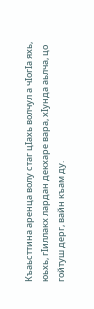Къаьсттина аренца волу стаг цIахь волчул а чIогIа яхь, юьхь, гIиллакх лардан декхаре вара, хIунда аьлча, цо гойтуш дерг, вайн къам ду.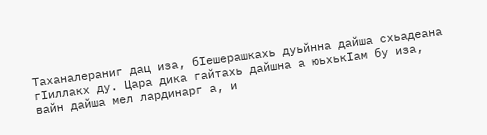Таханалераниг дац иза, бIешерашкахь дуьйнна дайша схьадеана гIиллакх ду. Цара дика гайтахь дайшна а юьхькIам бу иза, вайн дайша мел лардинарг а, и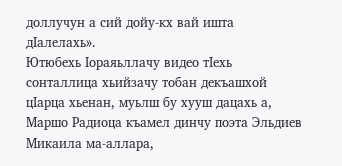доллучун а сий дойу-кх вай ишта дIалелахь».
Ютюбехь Iораяьллачу видео тIехь сонталлица хьийзачу тобан декъашхой цIарца хьенан, муьлш бу хууш дацахь а, Маршо Радиоца къамел динчу поэта Эльдиев Микаила ма-аллара,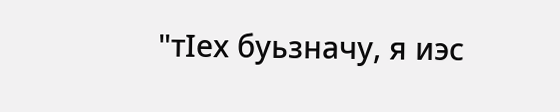"тIех буьзначу, я иэс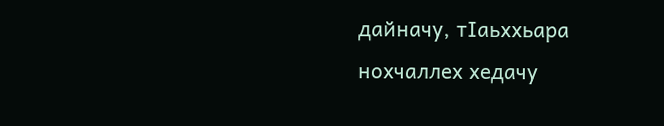дайначу, тIаьххьара нохчаллех хедачу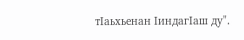тIаьхьенан IиндагIаш ду".